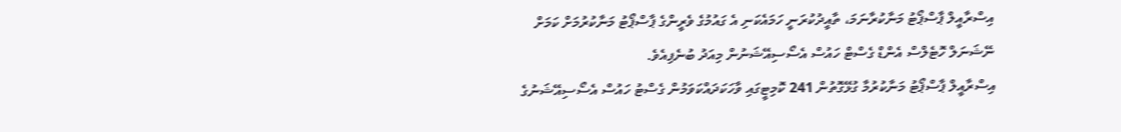އިސްރާއީލް ޕާސްޕޯޓު މަނާކުރާނަމަ، ތާއީދުކުރަނީ ހަމައެކަނި އެ ގައުމުގެ ވެރީންގެ ޕާސްޕޯޓު މަނާކުރުމަށް ކަމަށް ނޭޝަނަލް ހޮޓެލްސް އެންޑް ގެސްޓް ހައުސް އެސޯސިއޭޝަނުން މިއަދު ބުނެފިއެވެ.
އިސްރާއީލް ޕާސްޕޯޓު މަނާކުރުމާ ގުޅޭގޮތުން 241 ކޮމިޓީގައި ވާހަކަދައްކަވަމުން ގެސްޓު ހައުސް އެސޯސިއޭޝަނުގެ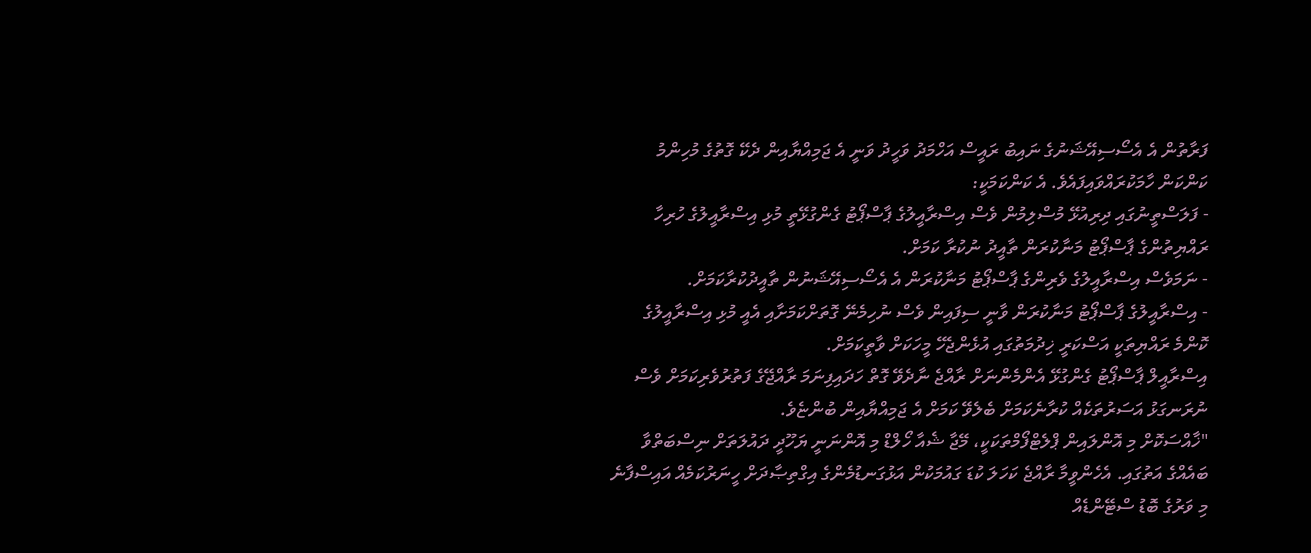ފަރާތުން އެ އެސޯސިއޭޝަނުގެ ނައިބު ރައީސް އަހްމަދު ވަހީދު ވަނީ އެ ޖަމިއްޔާއިން ދެކޭ ގޮތުގެ މުހިންމު ކަންކަން ހާމަކުރައްވައިފައެވެ. އެ ކަންކަމަކީ:
- ފަލަސްތީނުގައި ދިރިއުޅޭ މުސްލިމުން ވެސް އިސްރާއީލުގެ ޕާސްޕޯޓު ގެންގުޅޭތީ މުޅި އިސްރާއީލުގެ ހުރިހާ ރައްޔިތުންގެ ޕާސްޕޯޓު މަނާކުރަން ތާއީދު ނުކުރާ ކަމަށް.
- ނަމަވެސް އިސްރާއީލުގެ ވެރިންގެ ޕާސްޕޯޓު މަނާކުރަން އެ އެސޯސިއޭޝަނުން ތާއީދުކުރާކަމަށް.
- އިސްރާއީލުގެ ޕާސްޕޯޓު މަނާކުރަން ވާނީ ސިފައިން ވެސް ނުހިމެނޭ ގޮތަށްކަމަށާއި އެއީ މުޅި އިސްރާއީލުގެ ކޮންމެ ރައްޔިތަކީ އަސްކަރީ ޚިދުމަތުގައި އުޅެންޖެހޭ މީހަކަށް ވާތީކަމަށް.
އިސްރާއީލް ޕާސްޕޯޓު ގެންގުޅޭ އެންމެންނަށް ރާއްޖެ ނާދެވޭ ގޮތް ހަދައިފިނަމަ ރާއްޖޭގެ ފަތުރުވެރިކަމަށް ވެސް ނުރަނގަޅު އަސަރުތަކެއް ކުރާނެކަމަށް ބެލެވޭ ކަމަށް އެ ޖަމިއްޔާއިން ބުންޏެވެ.
"ޚާއްސަކޮށް މި އޮންލައިން ޕްލެޓްފޯމްތަކަކީ، މޭޖާ ޝެއާ ހޯލްޑް މި އޮންނަނީ ޔަހޫދީ ދައުލަތަށް ނިސްބަތްވާ ބައެއްގެ އަތުގައި. އެހެންވީމާ ރާއްޖެ ކަހަލަ ކުޑަ ގައުމަކުން އަޅުގަނޑުމެންގެ އިގްތިޞާދަށް ހީނަރުކަމެއް އައިސްފާނެ މި ވަރުގެ ބޮޑު ސްޓޭންޑެއް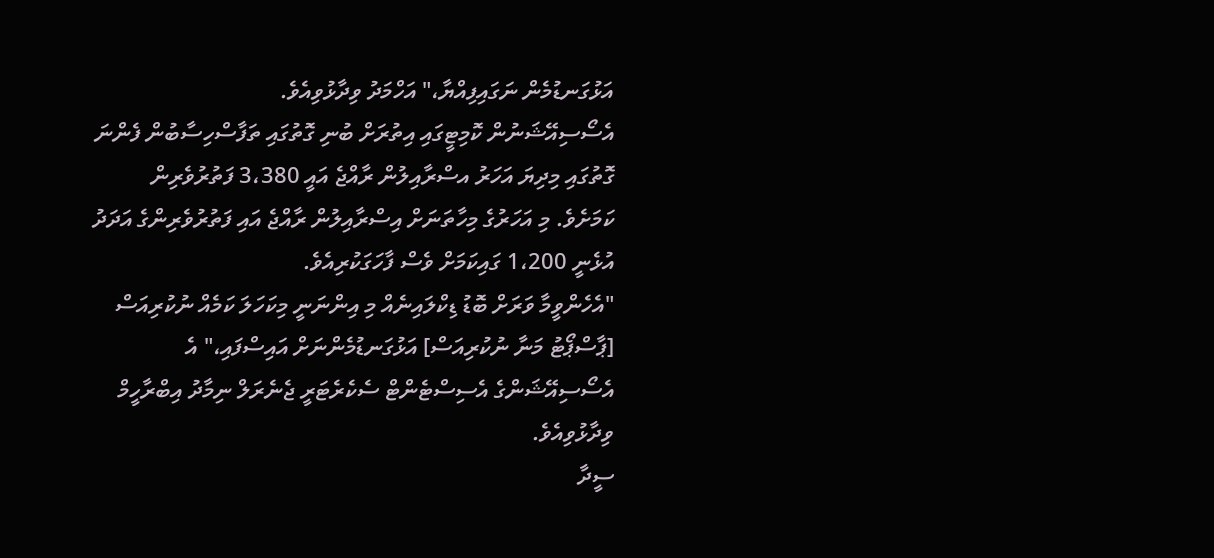އަޅުގަނޑުމެން ނަގައިފިއްޔާ،" އަހްމަދު ވިދާޅުވިއެވެ.
އެސޯސިއޭޝަނުން ކޮމިޓީގައި އިތުރަށް ބުނި ގޮތުގައި ތަފާސްހިސާބުން ފެންނަ ގޮތުގައި މިދިޔަ އަހަރު އސްރާއިލުން ރާއްޖެ އައީ 3،380 ފަތުރުވެރިން ކަމަށެވެ. މި އަހަރުގެ މިހާތަނަށް އިސްރާއިލުން ރާއްޖެ އައި ފަތުރުވެރިންގެ އަދަދު އުޅެނީ 1،200 ގައިކަމަށް ވެސް ފާހަގަކުރިއެވެ.
"އެހެންވީމާ ވަރަށް ބޮޑު ޑިކްލައިނެއް މި އިންނަނީ މިކަހަލަ ކަމެއް ނުކުރިއަސް [ޕާސްޕޯޓު މަނާ ނުކުރިއަސް] އަޅުގަނޑުމެންނަށް އައިސްފައި،" އެ އެސޯސިއޭޝަންގެ އެސިސްޓެންޓް ސެކެރެޓަރީ ޖެނެރަލް ނިމާދު އިބްރާހީމް ވިދާޅުވިއެވެ.
ސީދާ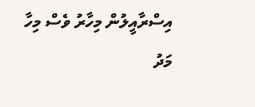އިސްރާއީލުން މިހާރު ވެސް މިހާ މަދު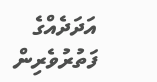އަދަދެއްގެ ފަތުރުވެރިން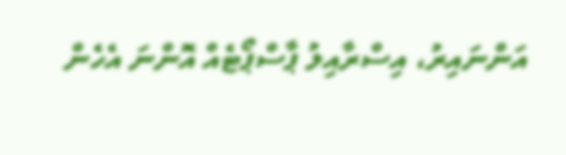އަންނައިރު، އިސްރާއިލު ޕާސްޕޯޓެއް އޮންނަ އެހެން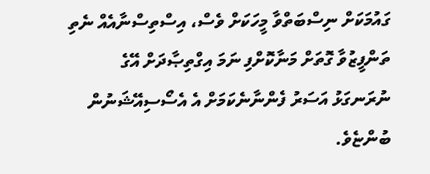ގައުމަކަށް ނިސްބަތްވާ މީހަކަށް ވެސް، އިސްތިސްނާއެއް ނެތި ތަންފީޒުވާ ގޮތަށް މަނާކޮށްފި ނަމަ އިގްތިޞާދަށް އޭގެ ނުރަނގަޅު އަސަރު ފެންނާނެކަމަށް އެ އެސޯސިއޭޝަނުން ބުންޏެވެ.